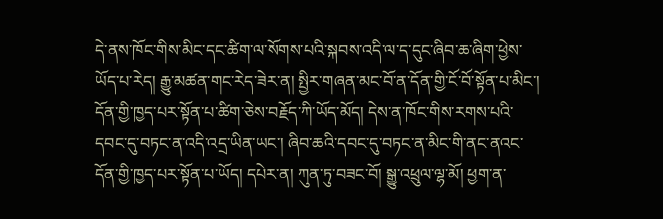དེ་ནས་ཁོང་གིས་མིང་དང་ཚིག་ལ་སོགས་པའི་སྐབས་འདི་ལ་ད་དུང་ཞིབ་ཆ་ཞིག་ཕྱེས་ཡོད་པ་རེད། རྒྱུ་མཚན་གང་རེད་ཟེར་ན། སྤྱིར་གཞན་མང་བོ་ན་དོན་གྱི་ངོ་བོ་སྟོན་པ་མིང་། དོན་གྱི་ཁྱད་པར་སྟོན་པ་ཚིག་ཅེས་བརྗོད་ཀི་ཡོད་མོད། དེས་ན་ཁོང་གིས་རགས་པའི་དབང་དུ་བཏང་ན་འདི་འདྲ་ཡིན་ཡང་། ཞིབ་ཆའི་དབང་དུ་བཏང་ན་མིང་གི་ནང་ནའང་དོན་གྱི་ཁྱད་པར་སྟོན་པ་ཡོད། དཔེར་ན། ཀུན་ཏུ་བཟང་བོ། སྒྱུ་འཕྲུལ་ལྷ་མོ། ཕྱག་ན་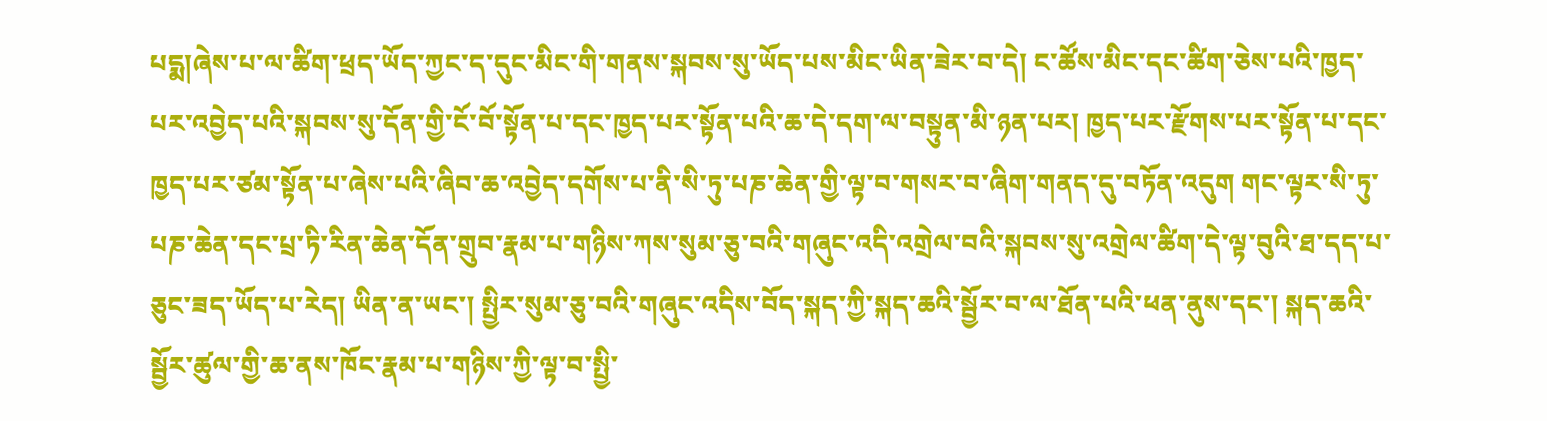པདྨ།ཞེས་པ་ལ་ཚིག་ཕྲད་ཡོད་ཀྱང་ད་དུང་མིང་གི་གནས་སྐབས་སུ་ཡོད་པས་མིང་ཡིན་ཟེར་བ་དེ། ང་ཚོས་མིང་དང་ཚིག་ཅེས་པའི་ཁྱད་པར་འབྱེད་པའི་སྐབས་སུ་དོན་གྱི་ངོ་བོ་སྟོན་པ་དང་ཁྱད་པར་སྟོན་པའི་ཆ་དེ་དག་ལ་བསྟུན་མི་ཉན་པར། ཁྱད་པར་རྫོགས་པར་སྟོན་པ་དང་ཁྱད་པར་ཙམ་སྟོན་པ་ཞེས་པའི་ཞིབ་ཆ་འབྱེད་དགོས་པ་ནི་སི་ཏུ་པཎ་ཆེན་གྱི་ལྟ་བ་གསར་བ་ཞིག་གནད་དུ་བཏོན་འདུག གང་ལྟར་སི་ཏུ་པཎ་ཆེན་དང་པྲ་ཏི་རིན་ཆེན་དོན་གྲུབ་རྣམ་པ་གཉིས་ཀས་སུམ་ཅུ་བའི་གཞུང་འདི་འགྲེལ་བའི་སྐབས་སུ་འགྲེལ་ཚིག་དེ་ལྟ་བུའི་ཐ་དད་པ་ཅུང་ཟད་ཡོད་པ་རེད། ཡིན་ན་ཡང་། སྤྱིར་སུམ་ཅུ་བའི་གཞུང་འདིས་བོད་སྐད་ཀྱི་སྐད་ཆའི་སྦྱོར་བ་ལ་ཐོན་པའི་ཕན་ནུས་དང་། སྐད་ཆའི་སྦྱོར་ཚུལ་གྱི་ཆ་ནས་ཁོང་རྣམ་པ་གཉིས་ཀྱི་ལྟ་བ་སྤྱི་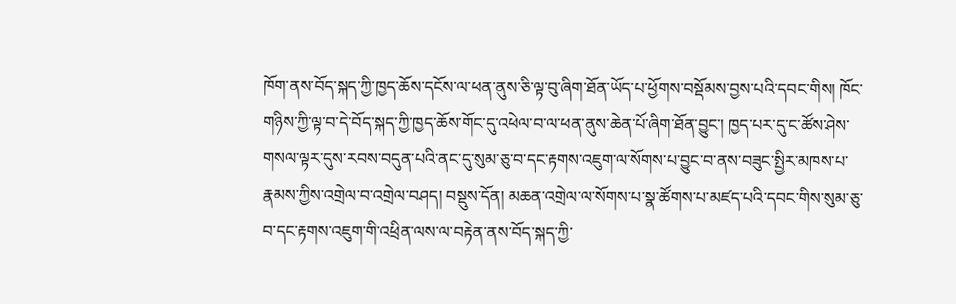ཁོག་ནས་བོད་སྐད་ཀྱི་ཁྱད་ཆོས་དངོས་ལ་ཕན་ནུས་ཅི་ལྟ་བུ་ཞིག་ཐོན་ཡོད་པ་ཕྱོགས་བསྡོམས་བྱས་པའི་དབང་གིས། ཁོང་གཉིས་ཀྱི་ལྟ་བ་དེ་བོད་སྐད་ཀྱི་ཁྱད་ཆོས་གོང་དུ་འཕེལ་བ་ལ་ཕན་ནུས་ཆེན་པོ་ཞིག་ཐོན་བྱུང་། ཁྱད་པར་དུ་ང་ཚོས་ཤེས་གསལ་ལྟར་དུས་རབས་བདུན་པའི་ནང་དུ་སུམ་ཅུ་བ་དང་རྟགས་འཇུག་ལ་སོགས་པ་བྱུང་བ་ནས་བཟུང་སྤྱིར་མཁས་པ་རྣམས་ཀྱིས་འགྲེལ་བ་འགྲེལ་བཤད། བསྡུས་དོན། མཆན་འགྲེལ་ལ་སོགས་པ་སྣ་ཚོགས་པ་མཛད་པའི་དབང་གིས་སུམ་ཅུ་བ་དང་རྟགས་འཇུག་གི་འཕྲིན་ལས་ལ་བརྟེན་ནས་བོད་སྐད་ཀྱི་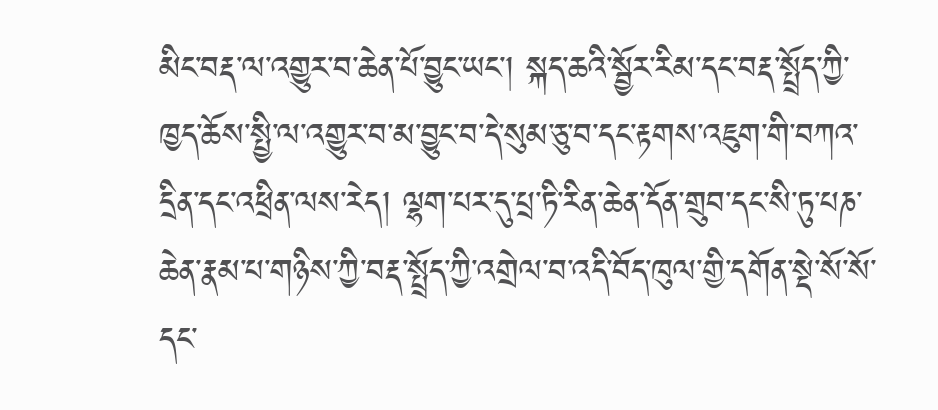མིང་བརྡ་ལ་འགྱུར་བ་ཆེན་པོ་བྱུང་ཡང་། སྐད་ཆའི་སྦྱོར་རིམ་དང་བརྡ་སྤྲོད་ཀྱི་ཁྱད་ཆོས་སྤྱི་ལ་འགྱུར་བ་མ་བྱུང་བ་དེ་སུམ་ཅུ་བ་དང་རྟགས་འཇུག་གི་བཀའ་དྲིན་དང་འཕྲིན་ལས་རེད། ལྷག་པར་དུ་པྲ་ཏི་རིན་ཆེན་དོན་གྲུབ་དང་སི་ཏུ་པཎ་ཆེན་རྣམ་པ་གཉིས་ཀྱི་བརྡ་སྤྲོད་ཀྱི་འགྲེལ་བ་འདི་བོད་ཁུལ་གྱི་དགོན་སྡེ་སོ་སོ་དང་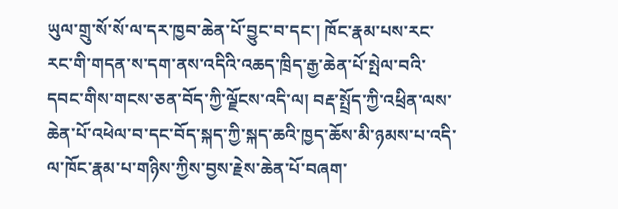ཡུལ་གྲུ་སོ་སོ་ལ་དར་ཁྱབ་ཆེན་པོ་བྱུང་བ་དང་། ཁོང་རྣམ་པས་རང་རང་གི་གདན་ས་དག་ནས་འདིའི་འཆད་ཁྲིད་རྒྱ་ཆེན་པོ་སྤེལ་བའི་དབང་གིས་གངས་ཅན་བོད་ཀྱི་ལྗོངས་འདི་ལ། བརྡ་སྤྲོད་ཀྱི་འཕྲིན་ལས་ཆེན་པོ་འཕེལ་བ་དང་བོད་སྐད་ཀྱི་སྐད་ཆའི་ཁྱད་ཆོས་མི་ཉམས་པ་འདི་ལ་ཁོང་རྣམ་པ་གཉིས་ཀྱིས་བྱས་རྗེས་ཆེན་པོ་བཞག་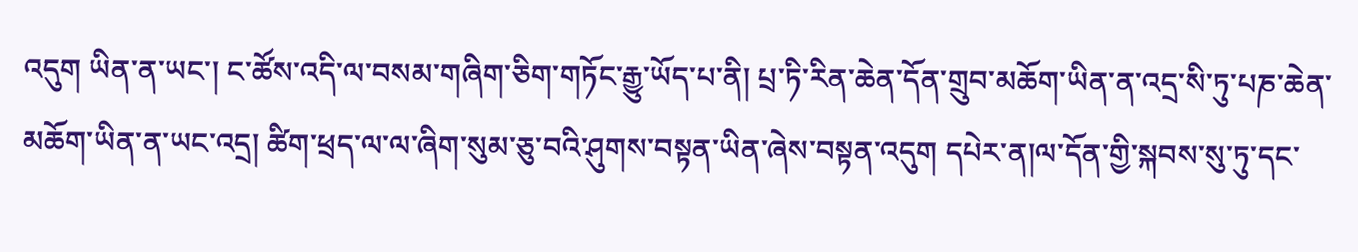འདུག ཡིན་ན་ཡང་། ང་ཚོས་འདི་ལ་བསམ་གཞིག་ཅིག་གཏོང་རྒྱུ་ཡོད་པ་ནི། པྲ་ཏི་རིན་ཆེན་དོན་གྲུབ་མཆོག་ཡིན་ན་འདྲ་སི་ཏུ་པཎ་ཆེན་མཆོག་ཡིན་ན་ཡང་འདྲ། ཚིག་ཕྲད་ལ་ལ་ཞིག་སུམ་ཅུ་བའི་ཤུགས་བསྟན་ཡིན་ཞེས་བསྟན་འདུག དཔེར་ན།ལ་དོན་གྱི་སྐབས་སུ་ཏུ་དང་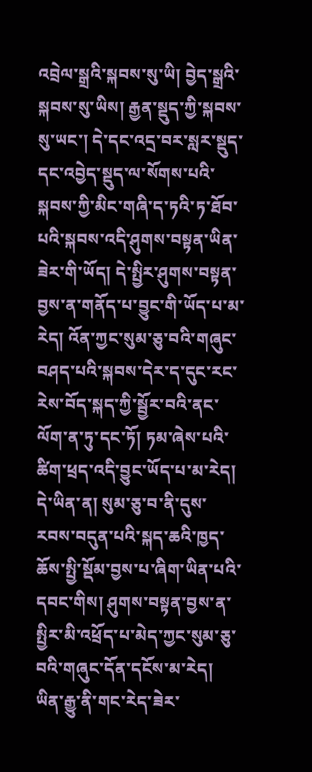འབྲེལ་སྒྲའི་སྐབས་སུ་ཡི། བྱེད་སྒྲའི་སྐབས་སུ་ཡིས། རྒྱན་སྡུད་ཀྱི་སྐབས་སུ་ཡང་། དེ་དང་འདྲ་བར་སླར་སྡུད་དང་འབྱེད་སྡུད་ལ་སོགས་པའི་སྐབས་ཀྱི་མིང་གཞི་ད་ཏའི་ཏ་ཐོབ་པའི་སྐབས་འདི་ཤུགས་བསྟན་ཡིན་ཟེར་གི་ཡོད། དེ་སྤྱིར་ཤུགས་བསྟན་བྱས་ན་གནོད་པ་བྱུང་གི་ཡོད་པ་མ་རེད། འོན་ཀྱང་སུམ་ཅུ་བའི་གཞུང་བཤད་པའི་སྐབས་དེར་ད་དུང་རང་རེས་བོད་སྐད་ཀྱི་སྦྱོར་བའི་ནང་ལོག་ན་ཏུ་དང་ཏོ། ཏམ་ཞེས་པའི་ཚིག་ཕྲད་འདི་བྱུང་ཡོད་པ་མ་རེད། དེ་ཡིན་ན། སུམ་ཅུ་བ་ནི་དུས་རབས་བདུན་པའི་སྐད་ཆའི་ཁྱད་ཆོས་སྤྱི་སྡོམ་བྱས་པ་ཞིག་ཡིན་པའི་དབང་གིས། ཤུགས་བསྟན་བྱས་ན་སྤྱིར་མི་འཕྲོད་པ་མེད་ཀྱང་སུམ་ཅུ་བའི་གཞུང་དོན་དངོས་མ་རེད། ཡིན་རྒྱུ་ནི་གང་རེད་ཟེར་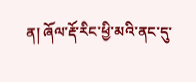ན། ཞོལ་རྡོ་རིང་ཕྱི་མའི་ནང་དུ་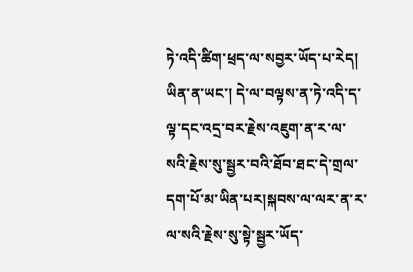ཏེ་འདི་ཚིག་ཕྲད་ལ་སབྱར་ཡོད་པ་རེད། ཡིན་ན་ཡང་། དེ་ལ་བལྟས་ན་ཏེ་འདི་ད་ལྟ་དང་འདྲ་བར་རྗེས་འཇུག་ན་ར་ལ་སའི་རྗེས་སུ་སྦྱར་བའི་ཐོབ་ཐང་དེ་གྲལ་དག་པོ་མ་ཡིན་པར།སྐབས་ལ་ལར་ན་ར་ལ་སའི་རྗེས་སུ་སྟེ་སྦྱར་ཡོད་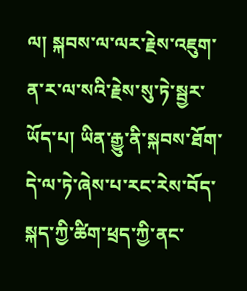ལ། སྐབས་ལ་ལར་རྗེས་འཇུག་ན་ར་ལ་སའི་རྗེས་སུ་ཏེ་སྦྱར་ཡོད་པ། ཡིན་རྒྱུ་ནི་སྐབས་ཐོག་དེ་ལ་ཏེ་ཞེས་པ་རང་རེས་བོད་སྐད་ཀྱི་ཚིག་ཕྲད་ཀྱི་ནང་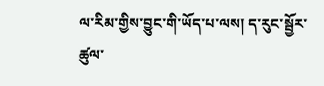ལ་རིམ་གྱིས་བྱུང་གི་ཡོད་པ་ལས། ད་རུང་སྦྱོར་ཚུལ་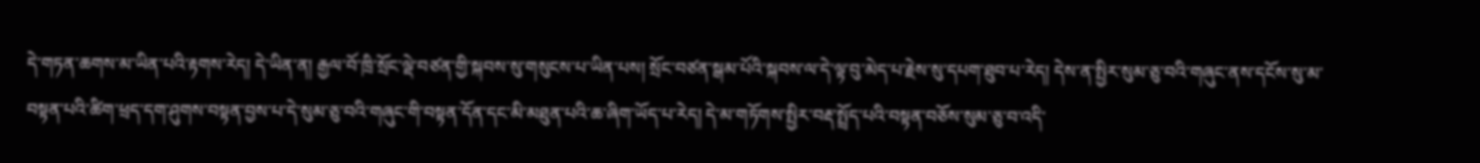དེ་གཏན་ཆགས་མ་ཡིན་པའི་རྟགས་རེད། དེ་ཡིན་ན། རྒྱལ་བོ་ཁྲི་སྲོང་ལྡེ་བཙན་གྱི་སྐབས་སུ་གསུངས་པ་ཡིན་པས། སྲོང་བཙན་སྒམ་པོའི་སྐབས་ལ་དེ་ལྟ་བུ་མེད་པ་རྗེས་སུ་དཔག་ཐུབ་པ་རེད། དེས་ན་སྤྱིར་སུམ་ཅུ་བའི་གཞུང་ནས་དངོས་སུ་མ་བསྟན་པའི་ཚིག་ཕྲད་དག་ཤུགས་བསྟན་བྱས་པ་དེ་སུམ་ཅུ་བའི་གཞུང་གི་བསྟན་དོན་དང་མི་མཐུན་པའི་ཆ་ཞིག་ཡོད་པ་རེད། དེ་མ་གཏོགས་སྤྱིར་བརྡ་སྤྲོད་པའི་བསྟན་བཅོས་སུམ་ཅུ་བ་འདི་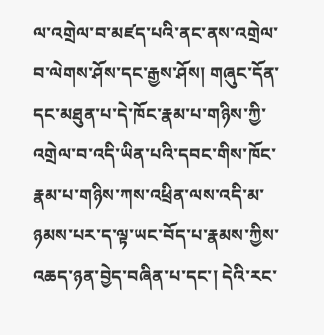ལ་འགྲེལ་བ་མཛད་པའི་ནང་ནས་འགྲེལ་བ་ལེགས་ཤོས་དང་རྒྱས་ཤོས། གཞུང་དོན་དང་མཐུན་པ་དེ་ཁོང་རྣམ་པ་གཉིས་ཀྱི་འགྲེལ་བ་འདི་ཡིན་པའི་དབང་གིས་ཁོང་རྣམ་པ་གཉིས་ཀས་འཕྲིན་ལས་འདི་མ་ཉམས་པར་ད་ལྟ་ཡང་བོད་པ་རྣམས་ཀྱིས་འཆད་ཉན་བྱེད་བཞིན་པ་དང་། དེའི་རང་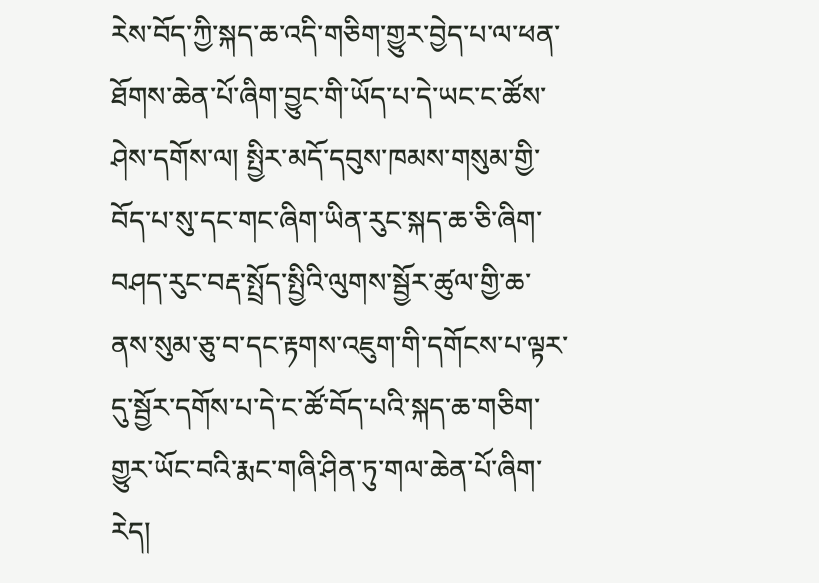རེས་བོད་ཀྱི་སྐད་ཆ་འདི་གཅིག་གྱུར་བྱེད་པ་ལ་ཕན་ཐོགས་ཆེན་པོ་ཞིག་བྱུང་གི་ཡོད་པ་དེ་ཡང་ང་ཚོས་ཤེས་དགོས་ལ། སྤྱིར་མདོ་དབུས་ཁམས་གསུམ་གྱི་བོད་པ་སུ་དང་གང་ཞིག་ཡིན་རུང་སྐད་ཆ་ཅི་ཞིག་བཤད་རུང་བརྡ་སྤྲོད་སྤྱིའི་ལུགས་སྦྱོར་ཚུལ་གྱི་ཆ་ནས་སུམ་ཅུ་བ་དང་རྟགས་འཇུག་གི་དགོངས་པ་ལྟར་དུ་སྦྱོར་དགོས་པ་དེ་ང་ཚོ་བོད་པའི་སྐད་ཆ་གཅིག་གྱུར་ཡོང་བའི་རྨང་གཞི་ཤིན་ཏུ་གལ་ཆེན་པོ་ཞིག་རེད།